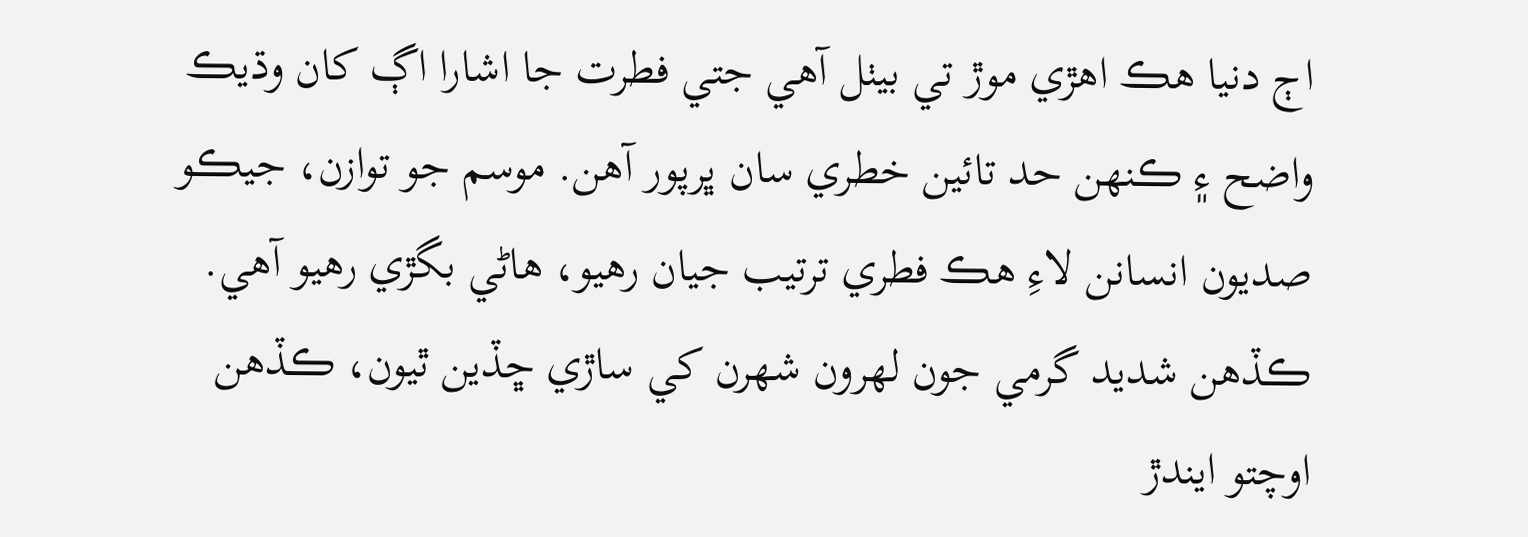اڄ دنيا هڪ اهڙي موڙ تي بيٺل آهي جتي فطرت جا اشارا اڳ کان وڌيڪ واضح ۽ ڪنهن حد تائين خطري سان ڀرپور آهن. موسم جو توازن، جيڪو صديون انسانن لاءِ هڪ فطري ترتيب جيان رهيو، هاڻي بگڙي رهيو آهي. ڪڏهن شديد گرمي جون لهرون شهرن کي ساڙي ڇڏين ٿيون، ڪڏهن اوچتو ايندڙ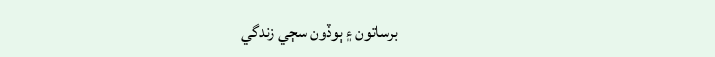برساتون ۽ ٻوڏون سڄي زندگي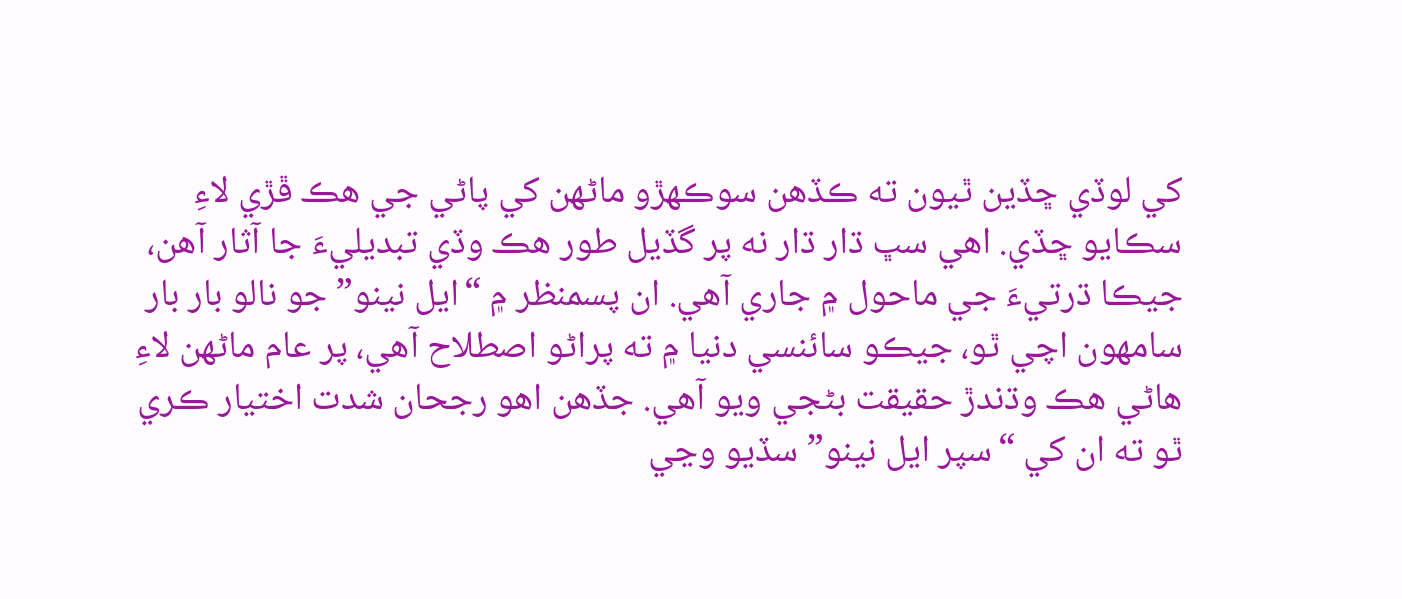کي لوڏي ڇڏين ٿيون ته ڪڏهن سوڪهڙو ماڻهن کي پاڻي جي هڪ ڦڙي لاءِ سڪايو ڇڏي. اهي سڀ ڌار ڌار نه پر گڏيل طور هڪ وڏي تبديليءَ جا آثار آهن، جيڪا ڌرتيءَ جي ماحول ۾ جاري آهي. ان پسمنظر ۾ “ايل نينو” جو نالو بار بار سامهون اچي ٿو، جيڪو سائنسي دنيا ۾ ته پراڻو اصطلاح آهي، پر عام ماڻهن لاءِ هاڻي هڪ وڌندڙ حقيقت بڻجي ويو آهي. جڏهن اهو رجحان شدت اختيار ڪري ٿو ته ان کي “سپر ايل نينو” سڏيو وڃي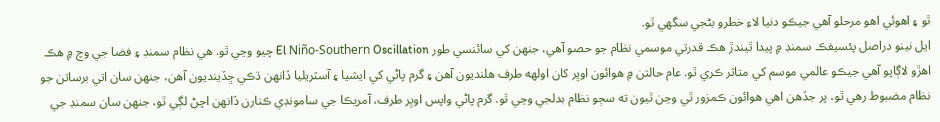ٿو ۽ اهوئي اهو مرحلو آهي جيڪو دنيا لاءِ خطرو بڻجي سگهي ٿو.
ايل نينو دراصل پئسيفڪ سمنڊ ۾ پيدا ٿيندڙ هڪ قدرتي موسمي نظام جو حصو آهي، جنهن کي سائنسي طور El Niño-Southern Oscillation چيو وڃي ٿو. هي نظام سمنڊ ۽ فضا جي وچ ۾ هڪ اهڙو لاڳاپو آهي جيڪو عالمي موسم کي متاثر ڪري ٿو. عام حالتن ۾ هوائون اوڀر کان اولهه طرف هلنديون آهن ۽ گرم پاڻي کي ايشيا ۽ آسٽريليا ڏانهن ڌڪي ڇڏينديون آهن، جنهن سان اتي برساتن جو نظام مضبوط رهي ٿو، پر جڏهن اهي هوائون ڪمزور ٿي وڃن ٿيون ته سڄو نظام بدلجي وڃي ٿو. گرم پاڻي واپس اوڀر طرف، آمريڪا جي سامونڊي ڪنارن ڏانهن اچڻ لڳي ٿو، جنهن سان سمنڊ جي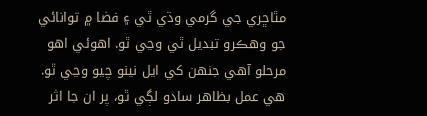مٿاڇري جي گرمي وڌي ٿي ۽ فضا ۾ توانائي جو وهڪرو تبديل ٿي وڃي ٿو. اهوئي اهو مرحلو آهي جنهن کي ايل نينو چيو وڃي ٿو. هي عمل بظاهر سادو لڳي ٿو، پر ان جا اثر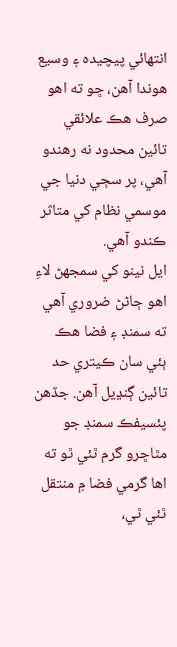انتهائي پيچيده ۽ وسيع هوندا آهن، ڇو ته اهو صرف هڪ علائقي تائين محدود نه رهندو آهي، پر سڄي دنيا جي موسمي نظام کي متاثر ڪندو آهي.
ايل نينو کي سمجهڻ لاءِ اهو ڄاڻڻ ضروري آهي ته سمنڊ ۽ فضا هڪ ٻئي سان ڪيتري حد تائين ڳنڍيل آهن. جڏهن پئسيفڪ سمنڊ جو مٿاڇرو گرم ٿئي ٿو ته اها گرمي فضا ۾ منتقل ٿئي ٿي،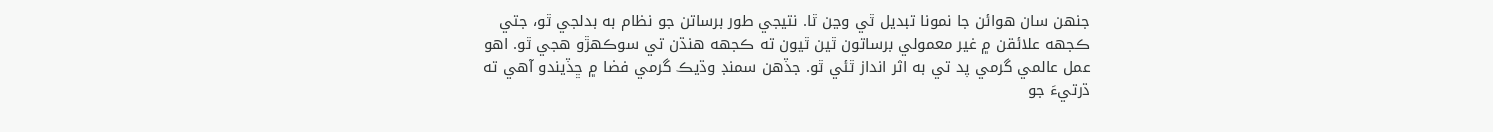جنهن سان هوائن جا نمونا تبديل ٿي وڃن ٿا. نتيجي طور برساتن جو نظام به بدلجي ٿو، جتي ڪجهه علائقن ۾ غير معمولي برساتون ٿين ٿيون ته ڪجهه هنڌن تي سوڪهڙو هجي ٿو. اهو عمل عالمي گرمي پد تي به اثر انداز ٿئي ٿو. جڏهن سمنڊ وڌيڪ گرمي فضا ۾ ڇڏيندو آهي ته ڌرتيءَ جو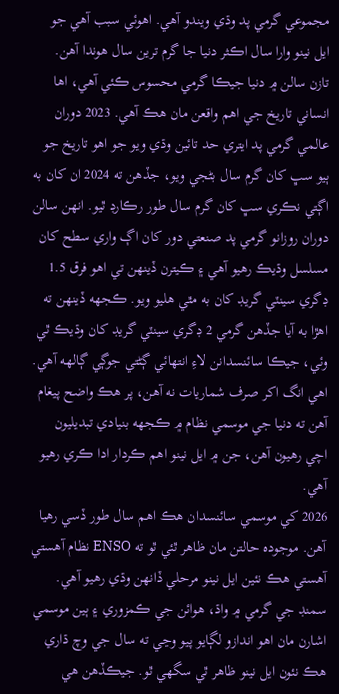مجموعي گرمي پد وڌي ويندو آهي. اهوئي سبب آهي جو ايل نينو وارا سال اڪثر دنيا جا گرم ترين سال هوندا آهن.
تازن سالن ۾ دنيا جيڪا گرمي محسوس ڪئي آهي، اها انساني تاريخ جي اهم واقعن مان هڪ آهي. 2023 دوران عالمي گرمي پد ايتري حد تائين وڌي ويو جو اهو تاريخ جو ٻيو سڀ کان گرم سال بڻجي ويو، جڏهن ته 2024 ان کان به اڳتي نڪري سڀ کان گرم سال طور رڪارڊ ٿيو. انهن سالن دوران روزانو گرمي پد صنعتي دور کان اڳ واري سطح کان مسلسل وڌيڪ رهيو آهي ۽ ڪيترن ڏينهن تي اهو فرق 1.5 ڊگري سينٽي گريڊ کان به مٿي هليو ويو. ڪجهه ڏينهن ته اهڙا به آيا جڏهن گرمي 2 ڊگري سينٽي گريڊ کان وڌيڪ ٿي وئي، جيڪا سائنسدانن لاءِ انتهائي ڳڻتي جوڳي ڳالهه آهي. اهي انگ اکر صرف شماريات نه آهن، پر هڪ واضح پيغام آهن ته دنيا جي موسمي نظام ۾ ڪجهه بنيادي تبديليون اچي رهيون آهن، جن ۾ ايل نينو اهم ڪردار ادا ڪري رهيو آهي.
2026 کي موسمي سائنسدان هڪ اهم سال طور ڏسي رهيا آهن. موجوده حالتن مان ظاهر ٿئي ٿو ته ENSO نظام آهستي آهستي هڪ نئين ايل نينو مرحلي ڏانهن وڌي رهيو آهي. سمنڊ جي گرمي ۾ واڌ، هوائن جي ڪمزوري ۽ ٻين موسمي اشارن مان اهو اندازو لڳايو پيو وڃي ته سال جي وچ ڌاري هڪ نئون ايل نينو ظاهر ٿي سگهي ٿو. جيڪڏهن هي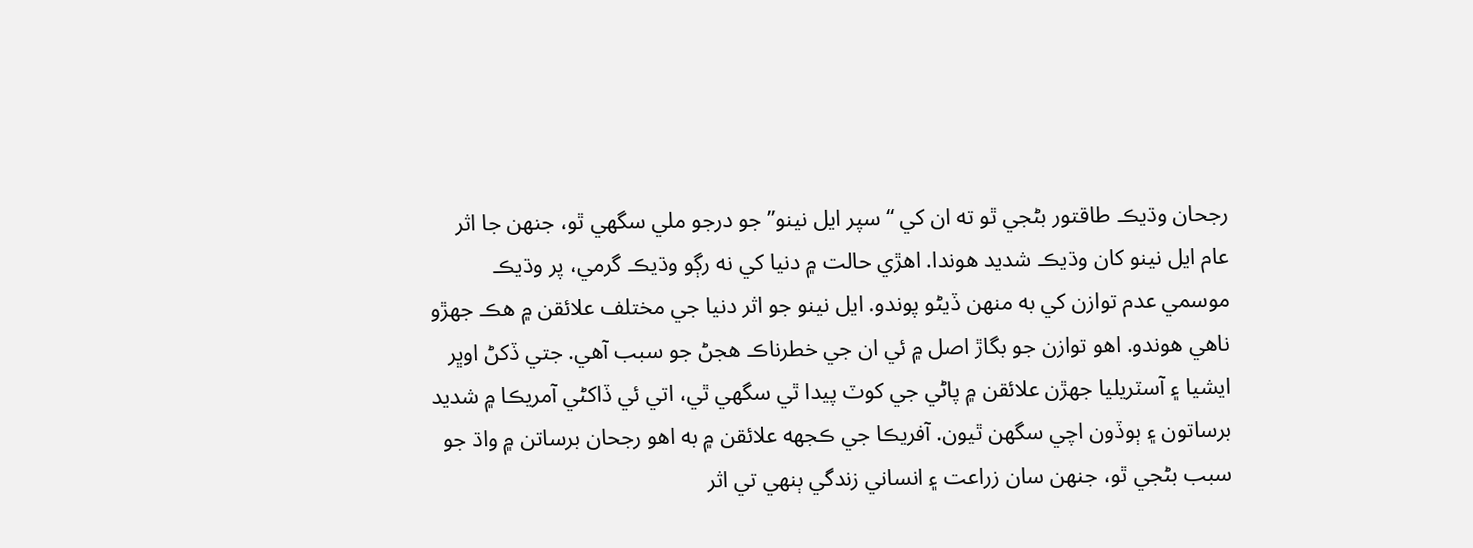رجحان وڌيڪ طاقتور بڻجي ٿو ته ان کي “سپر ايل نينو” جو درجو ملي سگهي ٿو، جنهن جا اثر عام ايل نينو کان وڌيڪ شديد هوندا. اهڙي حالت ۾ دنيا کي نه رڳو وڌيڪ گرمي، پر وڌيڪ موسمي عدم توازن کي به منهن ڏيڻو پوندو. ايل نينو جو اثر دنيا جي مختلف علائقن ۾ هڪ جهڙو ناهي هوندو. اهو توازن جو بگاڙ اصل ۾ ئي ان جي خطرناڪ هجڻ جو سبب آهي. جتي ڏکڻ اوڀر ايشيا ۽ آسٽريليا جهڙن علائقن ۾ پاڻي جي کوٽ پيدا ٿي سگهي ٿي، اتي ئي ڏاکڻي آمريڪا ۾ شديد برساتون ۽ ٻوڏون اچي سگهن ٿيون. آفريڪا جي ڪجهه علائقن ۾ به اهو رجحان برساتن ۾ واڌ جو سبب بڻجي ٿو، جنهن سان زراعت ۽ انساني زندگي ٻنهي تي اثر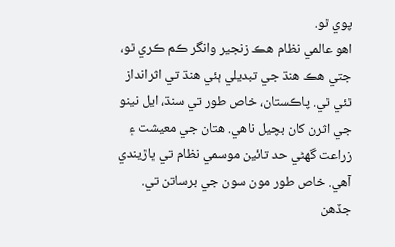پوي ٿو.
اهو عالمي نظام هڪ زنجير وانگر ڪم ڪري ٿو، جتي هڪ هنڌ جي تبديلي ٻئي هنڌ تي اثرانداز ٿئي ٿي. پاڪستان، خاص طور تي سنڌ، ايل نينو جي اثرن کان بچيل ناهي. هتان جي معيشت ۽ زراعت گهڻي حد تائين موسمي نظام تي ڀاڙيندي آهي. خاص طور مون سون جي برساتن تي. جڏهن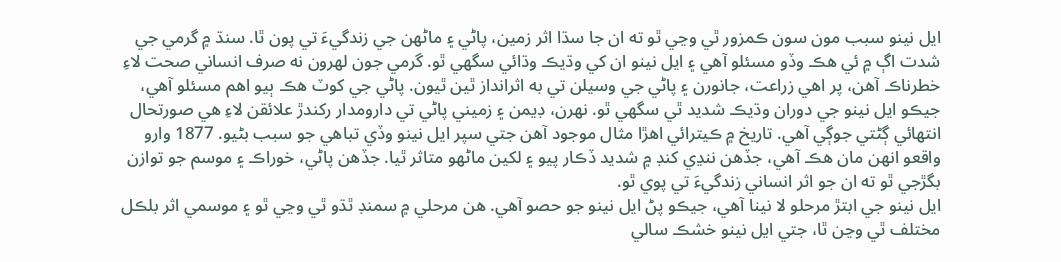ايل نينو سبب مون سون ڪمزور ٿي وڃي ٿو ته ان جا سڌا اثر زمين، پاڻي ۽ ماڻهن جي زندگيءَ تي پون ٿا. سنڌ ۾ گرمي جي شدت اڳ ۾ ئي هڪ وڏو مسئلو آهي ۽ ايل نينو ان کي وڌيڪ وڌائي سگهي ٿو. گرمي جون لهرون نه صرف انساني صحت لاءِ خطرناڪ آهن، پر اهي زراعت، جانورن ۽ پاڻي جي وسيلن تي به اثرانداز ٿين ٿيون. پاڻي جي کوٽ هڪ ٻيو اهم مسئلو آهي، جيڪو ايل نينو جي دوران وڌيڪ شديد ٿي سگهي ٿو. نهرن، ڊيمن ۽ زميني پاڻي تي دارومدار رکندڙ علائقن لاءِ هي صورتحال انتهائي ڳڻتي جوڳي آهي. تاريخ ۾ ڪيترائي اهڙا مثال موجود آهن جتي سپر ايل نينو وڏي تباهي جو سبب بڻيو. 1877 وارو واقعو انهن مان هڪ آهي، جڏهن ننڍي کنڊ ۾ شديد ڏڪار پيو ۽ لکين ماڻهو متاثر ٿيا. جڏهن پاڻي، خوراڪ ۽ موسم جو توازن بگڙجي ٿو ته ان جو اثر انساني زندگيءَ تي پوي ٿو.
ايل نينو جي ابتڙ مرحلو لا نينا آهي، جيڪو پڻ ايل نينو جو حصو آهي. هن مرحلي ۾ سمنڊ ٿڌو ٿي وڃي ٿو ۽ موسمي اثر بلڪل مختلف ٿي وڃن ٿا، جتي ايل نينو خشڪ سالي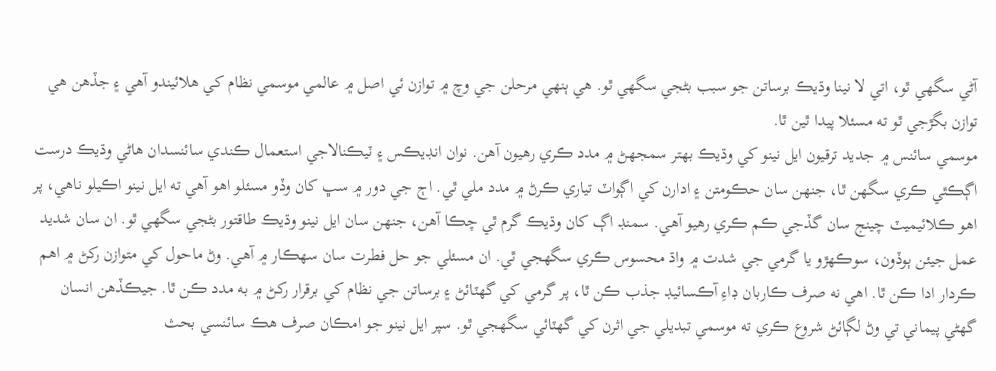آڻي سگهي ٿو، اتي لا نينا وڌيڪ برساتن جو سبب بڻجي سگهي ٿو. هي ٻنهي مرحلن جي وچ ۾ توازن ئي اصل ۾ عالمي موسمي نظام کي هلائيندو آهي ۽ جڏهن هي توازن بگڙجي ٿو ته مسئلا پيدا ٿين ٿا.
موسمي سائنس ۾ جديد ترقيون ايل نينو کي وڌيڪ بهتر سمجهڻ ۾ مدد ڪري رهيون آهن. نوان انڊيڪس ۽ ٽيڪنالاجي استعمال ڪندي سائنسدان هاڻي وڌيڪ درست اڳڪٿي ڪري سگهن ٿا، جنهن سان حڪومتن ۽ ادارن کي اڳواٽ تياري ڪرڻ ۾ مدد ملي ٿي. اڄ جي دور ۾ سڀ کان وڏو مسئلو اهو آهي ته ايل نينو اڪيلو ناهي، پر اهو ڪلائيميٽ چينج سان گڏجي ڪم ڪري رهيو آهي. سمنڊ اڳ کان وڌيڪ گرم ٿي چڪا آهن، جنهن سان ايل نينو وڌيڪ طاقتور بڻجي سگهي ٿو. ان سان شديد عمل جيئن ٻوڏون، سوڪهڙو يا گرمي جي شدت ۾ واڌ محسوس ڪري سگهجي ٿي. ان مسئلي جو حل فطرت سان سهڪار ۾ آهي. وڻ ماحول کي متوازن رکڻ ۾ اهم ڪردار ادا ڪن ٿا. اهي نه صرف ڪاربان ڊاءِ آڪسائيڊ جذب ڪن ٿا، پر گرمي کي گهٽائڻ ۽ برساتن جي نظام کي برقرار رکڻ ۾ به مدد ڪن ٿا. جيڪڏهن انسان گهڻي پيماني تي وڻ لڳائڻ شروع ڪري ته موسمي تبديلي جي اثرن کي گهٽائي سگهجي ٿو. سپر ايل نينو جو امڪان صرف هڪ سائنسي بحث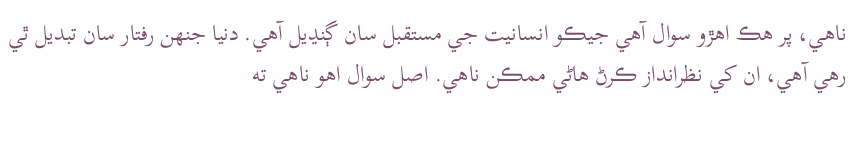ناهي، پر هڪ اهڙو سوال آهي جيڪو انسانيت جي مستقبل سان ڳنڍيل آهي. دنيا جنهن رفتار سان تبديل ٿي رهي آهي، ان کي نظرانداز ڪرڻ هاڻي ممڪن ناهي. اصل سوال اهو ناهي ته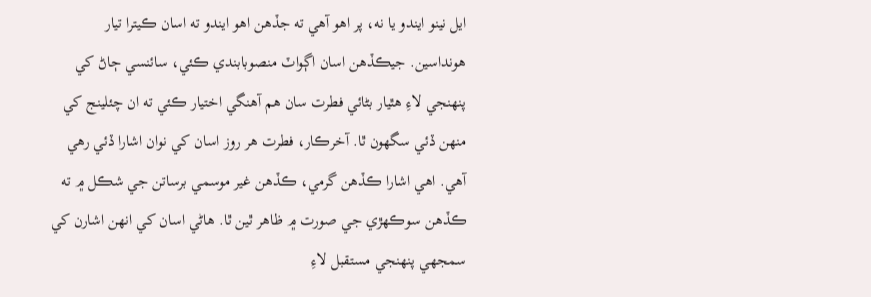ايل نينو ايندو يا نه، پر اهو آهي ته جڏهن اهو ايندو ته اسان ڪيترا تيار هونداسين. جيڪڏهن اسان اڳواٽ منصوبابندي ڪئي، سائنسي ڄاڻ کي پنهنجي لاءِ هٿيار بڻائي فطرت سان هم آهنگي اختيار ڪئي ته ان چئلينج کي منهن ڏئي سگهون ٿا. آخرڪار، فطرت هر روز اسان کي نوان اشارا ڏئي رهي آهي. اهي اشارا ڪڏهن گرمي، ڪڏهن غير موسمي برساتن جي شڪل ۾ ته ڪڏهن سوڪهڙي جي صورت ۾ ظاهر ٿين ٿا. هاڻي اسان کي انهن اشارن کي سمجهي پنهنجي مستقبل لاءِ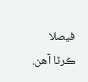فيصلا ڪرڻا آهن.